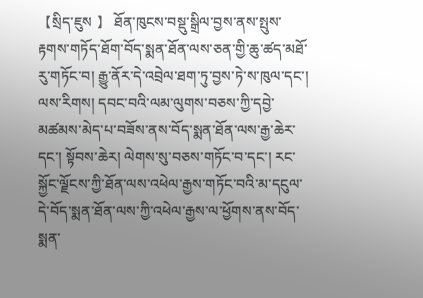【སྲིད་ཇུས 】 ཐོན་ཁུངས་བསྡུ་སྒྲིལ་བྱས་ནས་སྤུས་རྟགས་གཏོད་ཐོག་བོད་སྨན་ཐོན་ལས་ཅན་གྱི་ཆུ་ཚད་མཐོ་རུ་གཏོང་བ། རྒྱུ་ནོར་དེ་འབྲེལ་ཐག་ཏུ་བྱས་ཏེ་ས་ཁུལ་དང་། ལས་རིགས། དབང་བའི་ལམ་ལུགས་བཅས་ཀྱི་དབྱེ་མཚམས་མེད་པ་བཟོས་ནས་བོད་སྨན་ཐོན་ལས་རྒྱ་ཆེར་དང་། སྟོབས་ཆེར། ལེགས་སུ་བཅས་གཏོང་བ་དང་། རང་སྐྱོང་ལྗོངས་ཀྱི་ཐོན་ལས་འཕེལ་རྒྱས་གཏོང་བའི་མ་དངུལ་དེ་བོད་སྨན་ཐོན་ལས་ཀྱི་འཕེལ་རྒྱས་ལ་ཕྱོགས་ནས་བོད་སྨན་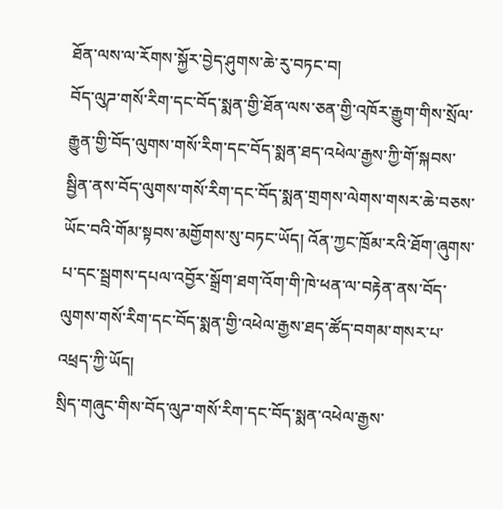ཐོན་ལས་ལ་རོགས་སྐྱོར་བྱེད་ཤུགས་ཆེ་རུ་བཏང་བ།
བོད་ལུཌ་གསོ་རིག་དང་བོད་སྨན་གྱི་ཐོན་ལས་ཅན་གྱི་འཁོར་རྒྱུག་གིས་སྲོལ་རྒྱུན་གྱི་བོད་ལུགས་གསོ་རིག་དང་བོད་སྨན་ཐད་འཕེལ་རྒྱས་ཀྱི་གོ་སྐབས་སྦྱིན་ནས་བོད་ལུགས་གསོ་རིག་དང་བོད་སྨན་གྲགས་ལེགས་གསར་ཆེ་བཅས་ཡོང་བའི་གོམ་སྟབས་མགྱོགས་སུ་བཏང་ཡོད། འོན་ཀྱང་ཁྲོམ་རའི་ཐོག་ཞུགས་པ་དང་སྦྲགས་དཔལ་འབྱོར་སྒྲོག་ཐག་འོག་གི་ཁེ་ཕན་ལ་བརྟེན་ནས་བོད་ལུགས་གསོ་རིག་དང་བོད་སྨན་གྱི་འཕེལ་རྒྱས་ཐད་ཚོད་བགམ་གསར་པ་འཕྲད་ཀྱི་ཡོད།
སྲིད་གཞུང་གིས་བོད་ལུཌ་གསོ་རིག་དང་བོད་སྨན་འཕེལ་རྒྱས་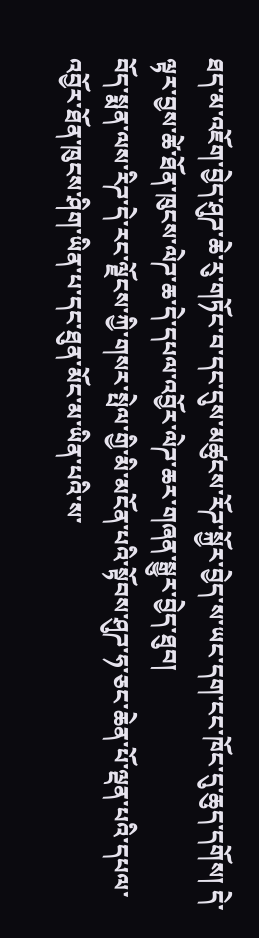ཐད་མ་འཇོག་བྱེད་ཤུཌ་ཆེ་རུ་གཏོང་བ་དང་དུས་མཚུངས་རོཌ་སྐྱོར་བྱེད་ས་ཡང་དག་ངང་ཁོང་དུ་ཆུད་དགོས། དེ་ལྟར་བྱས་ཚེ་ཐོན་ཁུངས་ལེཌ་ཆ་དེ་དཔལ་འབྱོར་ལེཌ་ཆར་གཞན་སྒྱུར་བྱེད་ཐུབ།
བོད་སྨན་ལས་རིཌ་དེ་རང་ལྗོངས་ཀྱི་གསར་སྤེལ་གྱི་མི་མངོན་པའི་སྟོབས་ཤུཌ་ཧ་ཅང་ཆེན་པོ་ལྡན་པའི་དཔལ་འབྱོར་ཐོན་ཁུངས་ཤིག་ཡིན་པ་དང་ཐུན་མོང་མ་ཡིན་པའི་ས་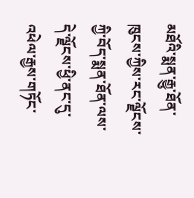མཐོའི་སྨན་རྒྱུ་ཐོན་ཁུངས་ཀྱིས་རང་ལྗོངས་ཀྱི་བོད་སྨན་ཐོན་ལས་དེ་ལྗོངས་ཕྱི་ནང་དུ་འཕེལ་རྒྱས་གཏོང་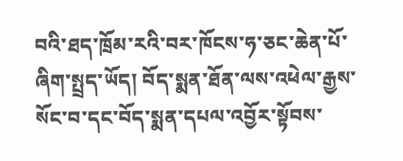བའི་ཐད་ཁྲོམ་རའི་བར་ཁོངས་ཧ་ཅང་ཆེན་པོ་ཞིག་སྤྲད་ཡོད། བོད་སྨན་ཐོན་ལས་འཕེལ་རྒྱས་སོང་བ་དང་བོད་སྨན་དཔལ་འབྱོར་སྟོབས་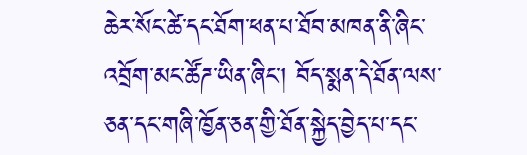ཆེར་སོང་ཚེ་དང་ཐོག་ཕན་པ་ཐོབ་མཁན་ནི་ཞིང་འབྲོག་མང་ཚོཌ་ཡིན་ཞིང་། བོད་སྨན་དེ་ཐོན་ལས་ཅན་དང་གཞི་ཁྱོན་ཅན་གྱི་ཐོན་སྐྱེད་བྱེད་པ་དང་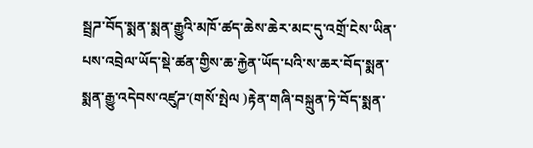སྦྲཌ་བོད་སྨན་སྨན་རྒྱུའི་མཁོ་ཚད་ཆེས་ཆེར་མང་དུ་འགྲོ་ངེས་ཡིན་པས་འབྲེལ་ཡོད་སྡེ་ཚན་གྱིས་ཆ་རྐྱེན་ཡོད་པའི་ས་ཆར་བོད་སྨན་སྨན་རྒྱུ་འདེབས་འཛུཌ་(གསོ་སྤེལ )རྟེན་གཞི་བསྐྲུན་ཏེ་བོད་སྨན་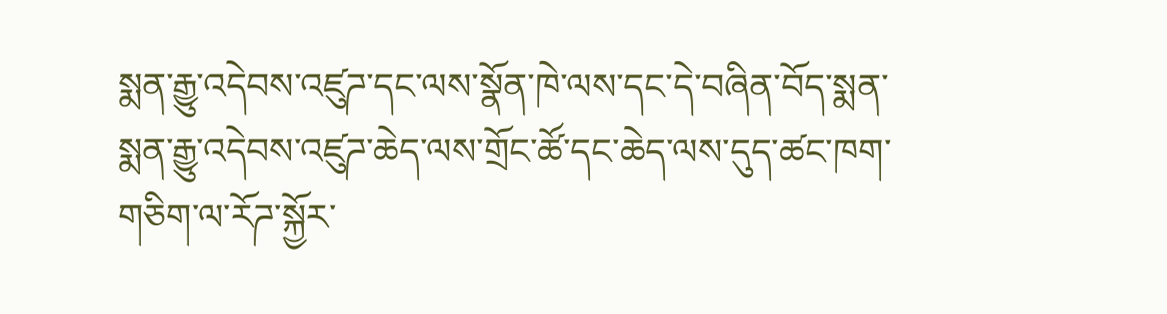སྨན་རྒྱུ་འདེབས་འཛུཌ་དང་ལས་སྣོན་ཁེ་ལས་དང་དེ་བཞིན་བོད་སྨན་སྨན་རྒྱུ་འདེབས་འཛུཌ་ཆེད་ལས་གྲོང་ཚོ་དང་ཆེད་ལས་དུད་ཚང་ཁག་གཅིག་ལ་རོཌ་སྐྱོར་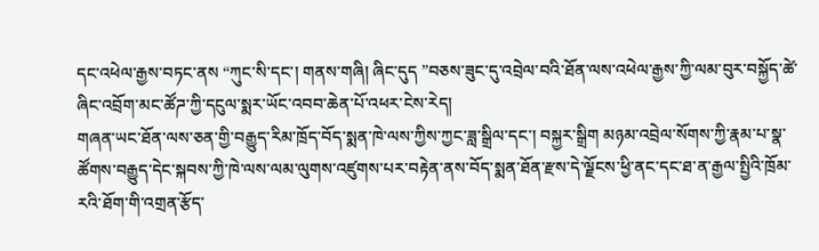དང་འཕེལ་རྒྱས་བཏང་ནས “ཀུང་སི་དང་། གནས་གཞི། ཞིང་དུད ”བཅས་ཟུང་དུ་འབྲེལ་བའི་ཐོན་ལས་འཕེལ་རྒྱས་ཀྱི་ལམ་བུར་བསྐྱོད་ཚེ་ཞིང་འབྲོག་མང་ཚོཌ་ཀྱི་དངུལ་སྨར་ཡོང་འབབ་ཆེན་པོ་འཕར་ངེས་རེད།
གཞན་ཡང་ཐོན་ལས་ཅན་གྱི་བརྒྱུད་རིམ་ཁྲོད་བོད་སྨན་ཁེ་ལས་ཀྱིས་ཀྱང་ཟླ་སྒྲིལ་དང་། བསྐྱར་སྒྲིག མཉམ་འབྲེལ་སོགས་ཀྱི་རྣམ་པ་སྣ་ཚོགས་བརྒྱུད་དེང་སྐབས་ཀྱི་ཁེ་ལས་ལམ་ལུགས་འཛུགས་པར་བརྟེན་ནས་བོད་སྨན་ཐོན་རྫས་དེ་ལྗོངས་ཕྱི་ནང་དང་ཐ་ན་རྒྱལ་སྤྱིའི་ཁྲོམ་རའི་ཐོག་གི་འགྲན་རྩོད་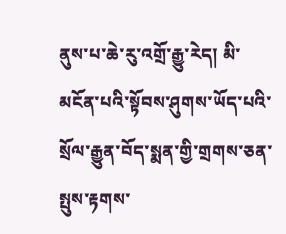ནུས་པ་ཆེ་རུ་འགྲོ་རྒྱུ་རེད། མི་མངོན་པའི་སྟོབས་ཤུགས་ཡོད་པའི་སྲོལ་རྒྱུན་བོད་སྨན་གྱི་གྲགས་ཅན་སྤུས་རྟགས་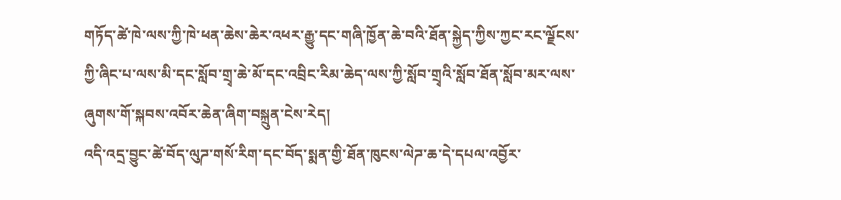གཏོད་ཚེ་ཁེ་ལས་ཀྱི་ཁེ་ཕན་ཆེས་ཆེར་འཕར་རྒྱུ་དང་གཞི་ཁྱོན་ཆེ་བའི་ཐོན་སྐྱེད་ཀྱིས་ཀྱང་རང་ལྗོངས་ཀྱི་ཞིང་པ་ལས་མི་དང་སློབ་གྲྭ་ཆེ་མོ་དང་འབྲིང་རིམ་ཆེད་ལས་ཀྱི་སློབ་གྲྭའི་སློབ་ཐོན་སློབ་མར་ལས་ཞུགས་གོ་སྐབས་འབོར་ཆེན་ཞིག་བསྐྲུན་ངེས་རེད།
འདི་འདྲ་བྱུང་ཚེ་བོད་ལུཌ་གསོ་རིག་དང་བོད་སྨན་གྱི་ཐོན་ཁུངས་ལེཌ་ཆ་དེ་དཔལ་འབྱོར་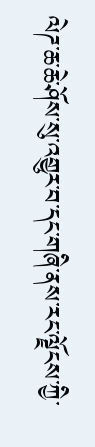ལེཌ་ཆ་ཆེ་ཤོས་སུ་འགྱུར་བ་དང་གཞི་ནས་རང་ལྗོངས་ཀྱི་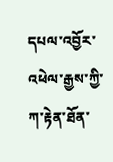དཔལ་འབྱོར་འཕེལ་རྒྱས་ཀྱི་ཀ་རྟེན་ཐོན་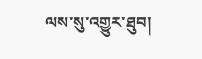ལས་སུ་འགྱུར་ཐུབ།